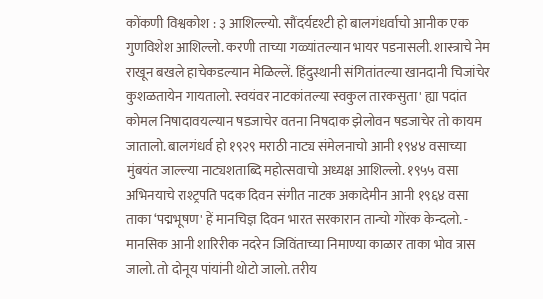कोंकणी विश्वकोश : ३ आशिल्ल्यो. सौंदर्यदृश्टी हो बालगंधर्वाचो आनीक एक गुणविशेश आशिल्लो. करणी ताच्या गळ्यांतल्यान भायर पडनासली. शास्त्राचे नेम राखून बखले हाचेकडल्यान मेळिल्लें. हिंदुस्थानी संगितांतल्या खानदानी चिजांचेर कुशळतायेन गायतालो. स्वयंवर नाटकांतल्या स्वकुल तारकसुता' ह्या पदांत कोमल निषादावयल्यान षडजाचेर वतना निषदाक झेलोवन षडजाचेर तो कायम जातालो. बालगंधर्व हो १९२९ मराठी नाट्य संमेलनाचो आनी १९४४ वसाच्या मुंबयंत जाल्ल्या नाट्यशताब्दि महोत्सवाचो अध्यक्ष आशिल्लो. १९५५ वसा अभिनयाचे राश्ट्रपति पदक दिवन संगीत नाटक अकादेमीन आनी १९६४ वसा ताका ‘पद्मभूषण' हें मानचिज्ञ दिवन भारत सरकारान तान्चो गोंरक केन्दलो. - मानसिक आनी शारिरीक नदरेन जिविंताच्या निमाण्या काळार ताका भोव त्रास जालो. तो दोनूय पांयांनी थोटो जालो. तरीय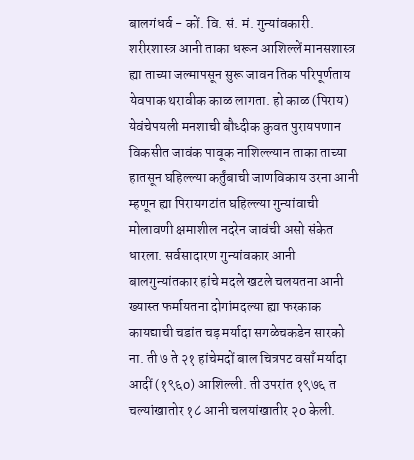बालगंधर्व - कों. वि. सं. मं. गुन्यांवकारी. शरीरशास्त्र आनी ताका धरून आशिल्लें मानसशास्त्र ह्या ताच्या जल्मापसून सुरू जावन तिक परिपूर्णताय येवपाक थरावीक काळ लागता. हो काळ (पिराय) येवंचेपयली मनशाची बौध्दीक कुवत पुरायपणान विकसीत जावंक पावूक नाशिल्ल्यान ताका ताच्या हातसून घहिल्ल्या कर्तुंबाची जाणविकाय उरना आनी म्हणून ह्या पिरायगटांत घहिल्ल्या गुन्यांवाची मोलावणी क्षमाशील नदरेन जावंची असो संकेत धारला. सर्वसादारण गुन्यांवकार आनी बालगुन्यांतकार हांचे मदले खटले चलयतना आनी ख्यास्त फर्मायतना दोगांमदल्या ह्या फरकाक कायद्याची चडांत चड़ मर्यादा सगळेचकडेन सारको ना. ती ७ ते २१ हांचेमदों बाल चित्रपट वसाँ मर्यादा आदीं (१९६o) आशिल्ली. ती उपरांत १९७६ त चल्यांखातोर १८ आनी चलयांखातीर २o केली.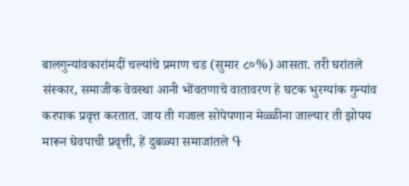बालगुन्यांवकारांमदीं चल्यांचे प्रमाण चड (सुमार ८०%) आसता. तरी घरांतले संस्कार, समाजीक वेवस्था आनी भोंवतणाचे वातावरण हे घटक भुरग्यांक गुन्यांव करपाक प्रवृत्त करतात. जाय ती गजाल सोपेपणान मेळ्ळीना जाल्यार ती झोपय मारून घेवपाची प्रवृत्ती, हें दुबळ्या समाजांतले Գ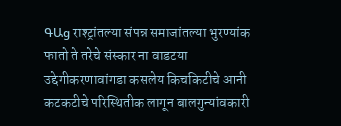ԳԱց राश्ट्रांतल्या संपन्न समाजांतल्या भुरण्यांक फातो ते तरेचे संस्कार ना वाडटया उद्देगीकरणावांगडा कसलेय किचकिटीचे आनी कटकटीचे परिस्थितीक लागून बालगुन्यांवकारी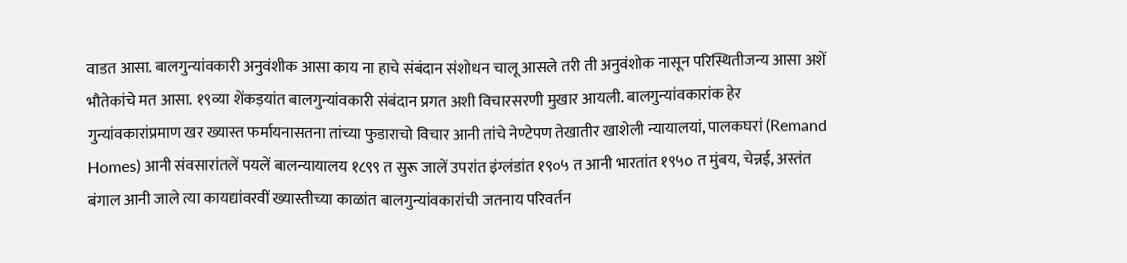वाडत आसा. बालगुन्यांवकारी अनुवंशीक आसा काय ना हाचे संबंदान संशोधन चालू आसले तरी ती अनुवंशोक नासून परिस्थितीजन्य आसा अशें भौतेकांचे मत आसा. १९व्या शेंकड़यांत बालगुन्यांवकारी संबंदान प्रगत अशी विचारसरणी मुखार आयली. बालगुन्यांवकारांक हेर गुन्यांवकारांप्रमाण खर ख्यास्त फर्मायनासतना तांच्या फुडाराचो विचार आनी तांचे नेण्टेपण तेखातीर खाशेली न्यायालयां, पालकघरां (Remand Homes) आनी संवसारांतलें पयलें बालन्यायालय १८९९ त सुरू जालें उपरांत इंग्लंडांत १९०५ त आनी भारतांत १९५o त मुंबय, चेन्नई, अस्तंत बंगाल आनी जाले त्या कायद्यांवरवीं ख्यास्तीच्या काळांत बालगुन्यांवकारांची जतनाय परिवर्तन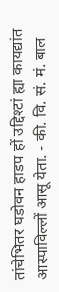तांचेभितर घडोवन हाडप हों उद्दिश्टां ह्या कायद्यांत आस्पाविल्लों आसू येता. - की. वि. सं. मं. बाल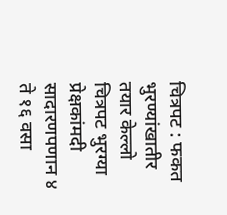चित्रपट : फकत भुरण्यांखातीर तयार केल्लो चित्रपट भुरग्या प्रेक्षकांमदी सादारणपणान ४ ते १६ वसा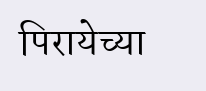पिरायेच्या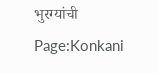भुरग्यांची
Page:Konkani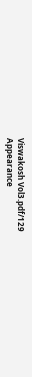Viswakosh Vol3.pdf/129
Appearance